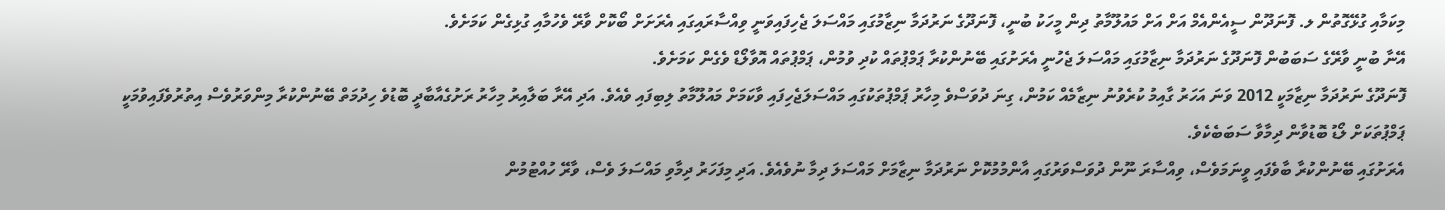މިކަމާއި ގުޅޭގޮތުން ލ. ފޮނަދޫން ސީއެންއެމް އަށް އަށް މައުލޫމާތު ދިން މީހަކު ބުނީ، ފޮނަދޫގެ ނަރުދަމާ ނިޒާމުގައި މައްސަލަ ޖެހިފައިވަނީ ވިއްސާރައިގައި އެރަށަށް ބޯކޮށް ވާރޭ ވެހުމާއި ގުޅިގެން ކަމަށެވެ.
އޭނާ ބުނީ ވާރޭގެ ސަބަބުން ފޮނަދޫގެ ނަރުދަމާ ނިޒާމުގައި މައްސަލަ ޖެހުނީ އެރަށުގައި ބޭނުންކުރާ ޕަމްޕުތައް ކުދި ވުމުން، ޕަމްޕުތައް އޮވާލޯޑް ވެގެން ކަމަށެވެ.
ފޮނަދޫގެ ނަރުދަމާ ނިޒާމަކީ 2012 ވަނަ އަހަރު ގާއިމު ކުރެވުނު ނިޒާމެއް ކަމުން، ގިނަ ދުވަސްވެ މިހާރު ޕަމްޕުތަކުގައި މައްސަލަޖެހިފައި ވާކަމަށް މައުލޫމާތު ލިބިފައި ވެއެވެ. އަދި އޭރާ ބަލާއިރު މިހާރު ރަށުގެއާބާދީ ބޮޑުވެ ހިދުމަތް ބޭނުންކުރާ މިންވަރުވެސް އިތުރުވެފައިވުމަކީ ޕަމްޕުތަކަށް ލޯޑު ބޮޑުވާން ދިމާވާ ސަބަބެކެވެ.
އެރަށުގައި ބޭނުންކުރާ ބާވެފައި ވީނަމަވެސް، ވިއްސާރަ ނޫން ދުވަސްވަރުގައި އާންމުމުކޮށް ނަރުދަމާ ނިޒާމަށް މައްސަލަ ދިމާ ނުވެއެވެ. އަދި މިފަހަރު ދިމާވި މައްސަލަ ވެސް، ވާރޭ ހުއްޓުމުން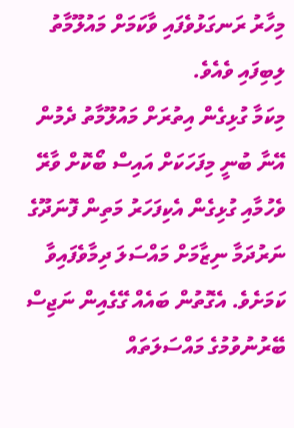މިހާރު ރަނގަޅުވެފައި ވާކަމަށް މައުލޫމާތު ލިބިފައި ވެއެވެ.
މިކަމާ ގުޅިގެން އިތުރަށް މައުލޫމާތު ދެމުން އޭނާ ބުނީ މިފަހަކަށް އައިސް ބޯކޮށް ވާރޭ ވެހުމާއި ގުޅިގެން އެކިފަހަރު މަތިން ފޮނަދޫގެ ނަރުދަމާ ނިޒާމަށް މައްސަލަ ދިމާވެފައިވާ ކަމަށެވެ. އެގޮތުން ބައެއް ގޭގެއިން ނަޖިސް ބޭރުނުވުމުގެ މައްސަލަތައް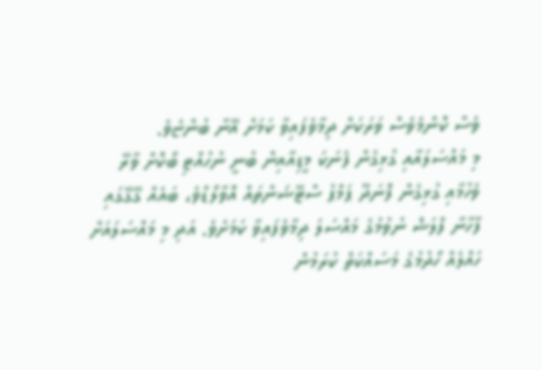ވެސް ކޮންމެވެސް ވަރަކަށް ދިމާވެފައިވާ ކަމަށް އޭނާ ބުންޏެވެ.
މި މައްސަލައާއި ގުޅިގެން ފެނަކަ މީޑިއާއިން ބުނީ ނުހުއްޓި ބޯކޮށް ވާރޭ ވެހުމާއި ގުޅިގެން ފޮނަދޫ ޕަމްޕު ސްޓޭޝަންތައް އޮވާލޯޑްވެ، ބައެއް ގޭގޭގައި ފާހާނާ ފްލަޝް ނުވުމުގެ މައްސަލަ ދިމާވެފައިވާ ކަމަށެވެ. އަދި މި މައްސަލައަށް ހައްލެއް ހޯދުމުގެ މަސައްކަތް ކުރަމުން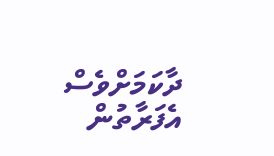ދާކަމަށްވެސް އެފަރާތުން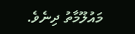މައުލޫމާތު ދިނެވެ.